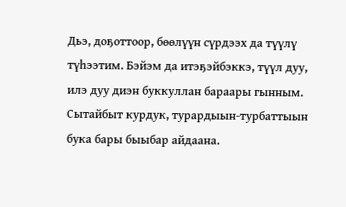Дьэ, доҕоттоор, бөөлүүн сүрдээх да түүлү түһээтим. Бэйэм да итэҕэйбэккэ, түүл дуу, илэ дуу диэн буккуллан бараары гынным.
Сытайбыт курдук, турардыын-турбаттыын бука бары быыбар айдаана.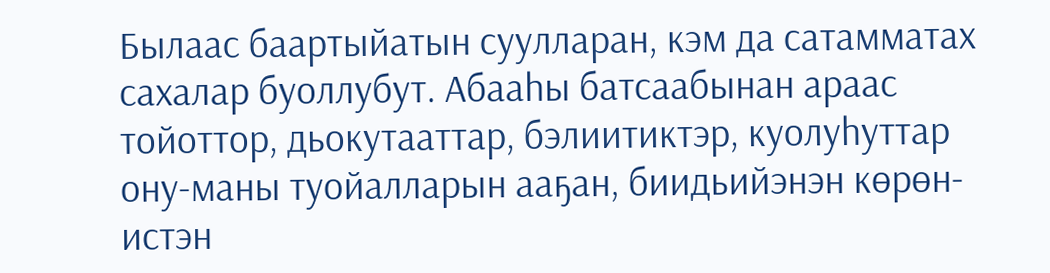Былаас баартыйатын суулларан, кэм да сатамматах
сахалар буоллубут. Абааһы батсаабынан араас тойоттор, дьокутааттар, бэлиитиктэр, куолуһуттар ону-маны туойалларын ааҕан, биидьийэнэн көрөн-истэн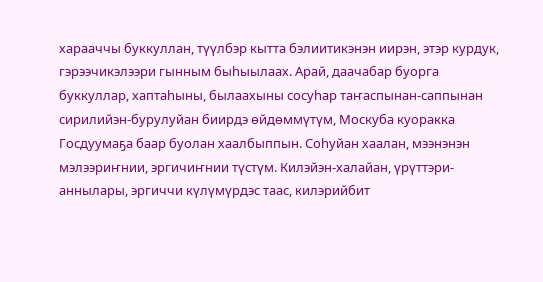харааччы буккуллан, түүлбэр кытта бэлиитикэнэн иирэн, этэр курдук, гэрээчикэлээри гынным быһыылаах. Арай, даачабар буорга буккуллар, хаптаһыны, былаахыны сосуһар таҥаспынан-саппынан сирилийэн-бурулуйан биирдэ өйдөммүтүм, Москуба куоракка Госдуумаҕа баар буолан хаалбыппын. Соһуйан хаалан, мээнэнэн мэлээриҥнии, эргичиҥнии түстүм. Килэйэн-халайан, үрүттэри-аннылары, эргиччи күлүмүрдэс таас, килэрийбит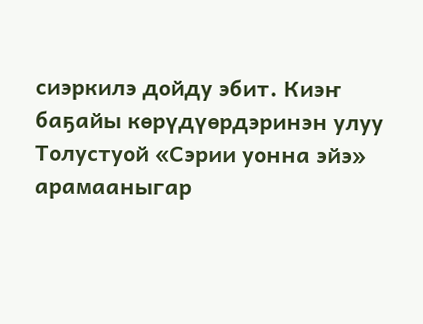сиэркилэ дойду эбит. Киэҥ баҕайы көрүдүөрдэринэн улуу Толустуой «Сэрии уонна эйэ» арамааныгар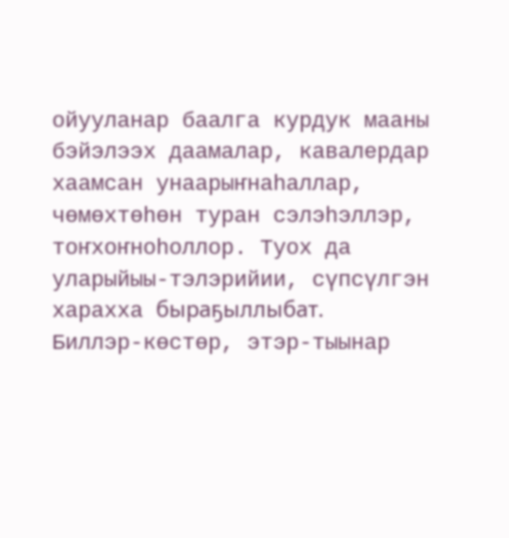ойууланар баалга курдук мааны бэйэлээх даамалар, кавалердар хаамсан унаарыҥнаһаллар, чөмөхтөһөн туран сэлэһэллэр, тоҥхоҥноһоллор. Туох да
уларыйыы-тэлэрийии, сүпсүлгэн харахха быраҕыллыбат.
Биллэр-көстөр, этэр-тыынар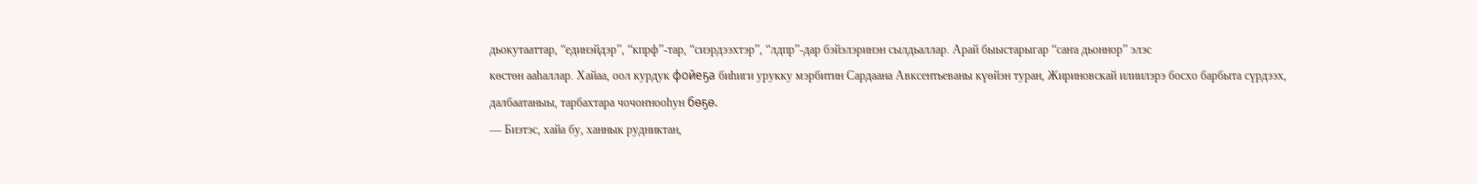дьокутааттар, “единэйдэр”, “кпрф”-тар, “сиэрдээхтэр”, “лдпр”-дар бэйэлэринэн сылдьаллар. Арай быыстарыгар “саҥа дьоннор” элэс
көстөн ааһаллар. Хайаа, оол курдук фойеҕа биһиги урукку мэрбитин Сардаана Авксентьеваны күөйэн туран, Жириновскай илиилэрэ босхо барбыта сүрдээх, далбаатаныы, тарбахтара чочоҥнооһун бөҕө.
— Биэтэс, хайа бу, ханнык рудниктан,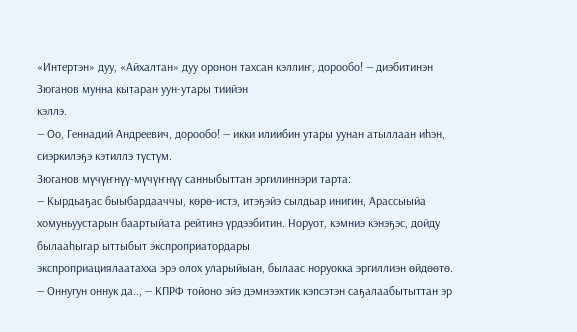«Интертэн» дуу, «Айхалтан» дуу оронон тахсан кэллиҥ, дорообо! — диэбитинэн Зюганов мунна кытаран уун-утары тиийэн
кэллэ.
— Оо, Геннадий Андреевич, дорообо! — икки илиибин утары уунан атыллаан иһэн, сиэркилэҕэ кэтиллэ түстүм.
Зюганов мүчүҥнүү-мүчүҥнүү санныбыттан эргилиннэри тарта:
— Кырдьаҕас быыбардааччы, көрө-истэ, итэҕэйэ сылдьар инигин, Арассыыйа хомуньуустарын баартыйата рейтинэ үрдээбитин. Норуот, кэмниэ кэнэҕэс, дойду былааһыгар ыттыбыт экспроприатордары
экспроприациялаатахха эрэ олох уларыйыан, былаас норуокка эргиллиэн өйдөөтө.
— Оннугун оннук да.., — КПРФ тойоно эйэ дэмнээхтик кэпсэтэн саҕалаабытыттан эр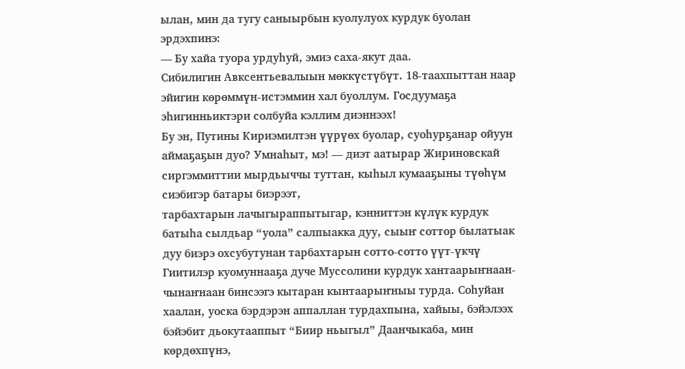ылан, мин да тугу саныырбын куолулуох курдук буолан эрдэхпинэ:
— Бу хайа туора урдуһуй, эмиэ саха-якут даа.
Сибилигин Авксентьевалыын мөккүстүбүт. 18-таахпыттан наар эйигин көрөммүн-истэммин хал буоллум. Госдуумаҕа эһигинньиктэри солбуйа кэллим диэннээх!
Бу эн, Путины Кириэмилтэн үүрүөх буолар, суоһурҕанар ойуун аймаҕаҕын дуо? Умнаһыт, мэ! — диэт аатырар Жириновскай сиргэммиттии мырдьыччы туттан, кыһыл кумааҕыны түөһүм сиэбигэр батары биэрээт,
тарбахтарын лачыгыраппытыгар, кэнниттэн күлүк курдук батыһа сылдьар “уола” салпыакка дуу, сыыҥ соттор былатыак дуу биэрэ охсубутунан тарбахтарын сотто-сотто үүт-үкчү Гиитилэр куомуннааҕа дуче Муссолини курдук хантаарыҥнаан-чынаҥнаан бинсээгэ кытаран кынтаарыҥныы турда. Соһуйан хаалан, уоска бэрдэрэн аппаллан турдахпына, хайыы, бэйэлээх бэйэбит дьокутааппыт “Биир ньыгыл” Даанчыкаба, мин көрдөхпүнэ,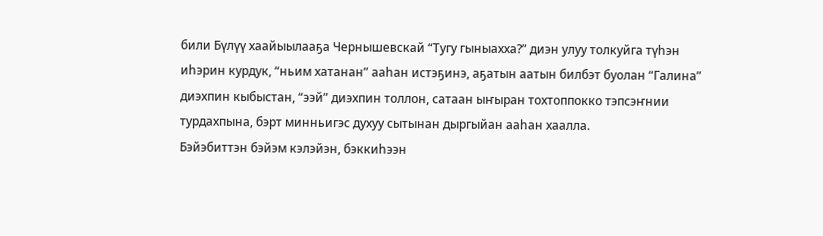били Бүлүү хаайыылааҕа Чернышевскай “Тугу гыныахха?” диэн улуу толкуйга түһэн иһэрин курдук, “ньим хатанан” ааһан истэҕинэ, аҕатын аатын билбэт буолан “Галина” диэхпин кыбыстан, “ээй” диэхпин толлон, сатаан ыҥыран тохтоппокко тэпсэҥнии турдахпына, бэрт минньигэс духуу сытынан дыргыйан ааһан хаалла.
Бэйэбиттэн бэйэм кэлэйэн, бэккиһээн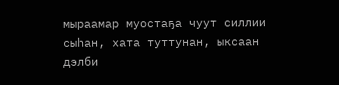мыраамар муостаҕа чуут силлии сыһан, хата туттунан, ыксаан дэлби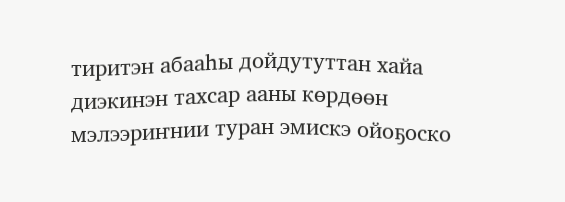тиритэн абааһы дойдутуттан хайа диэкинэн тахсар ааны көрдөөн мэлээриҥнии туран эмискэ ойоҕоско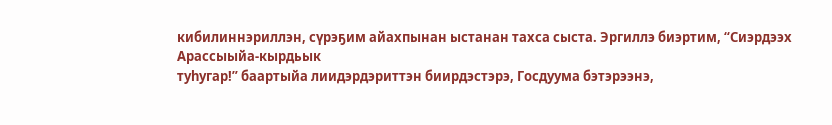кибилиннэриллэн, сүрэҕим айахпынан ыстанан тахса сыста. Эргиллэ биэртим, “Сиэрдээх Арассыыйа-кырдьык
туһугар!” баартыйа лиидэрдэриттэн биирдэстэрэ, Госдуума бэтэрээнэ,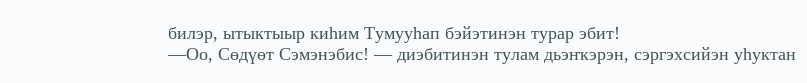билэр, ытыктыыр киһим Тумууһап бэйэтинэн турар эбит!
—Оо, Сөдүөт Сэмэнэбис! — диэбитинэн тулам дьэҥкэрэн, сэргэхсийэн уһуктан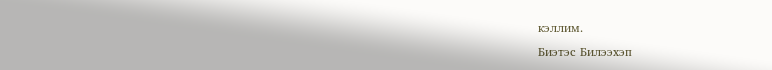кэллим.
Биэтэс Билээхэп